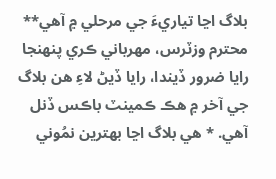بلاگ اڃا تياريءَ جي مرحلي ۾ آهي** محترم وزٽرس، مهرباني ڪري پنهنجا رايا ضرور ڏيندا، رايا ڏيڻ لاءِ هن بلاگ جي آخر ۾ هڪ ڪمينٽ باڪس ڏنل آهي. * هي بلاگ اڃا بهترين نمُوني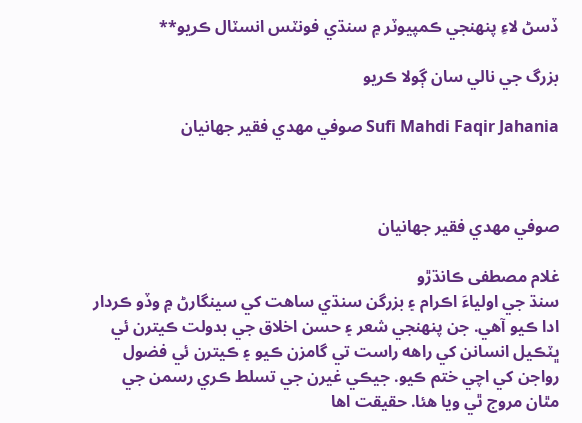ڏسڻ لاءِ پنهنجي ڪمپيوٽر ۾ سنڌي فونٽس انسٽال ڪريو**

بزرگ جي نالي سان ڳولا ڪريو

Sufi Mahdi Faqir Jahania صوفي مهدي فقير جهانيان



صوفي مهدي فقير جهانيان

غلام مصطفى ڪانڌڙو
سنڌ جي اولياءَ اڪرام ۽ بزرگن سنڌي ساهت کي سينگارڻ ۾ وڏو ڪردار ادا ڪيو آهي. جن پنهنجي شعر ۽ حسن اخلاق جي بدولت ڪيترن ئي ڀٽڪيل انسانن کي راهه راست تي گامزن ڪيو ۽ ڪيترن ئي فضول رواجن کي اچي ختم ڪيو. جيڪي غيرن جي تسلط ڪري رسمن جي مٿان مروج ٿي ويا هئا. حقيقت اها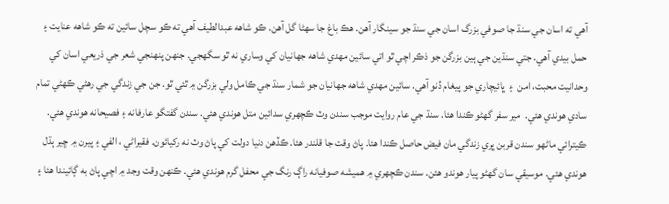آهي ته اسان جي سنڌ جا صوفي بزرگ اسان جي سنڌ جو سينگار آهن. هڪ باغ جا سهڻا گل آهن. ڪو شاهه عبدالطيف آهي ته ڪو سچل سائين ته ڪو شاهه عنايت ۽ حمل بيدي آهي. جتي سنڌين جي ٻين بزرگن جو ذڪر اچي ٿو اتي سائين مهدي شاهه جهانيان کي وساري نه ٿو سگهجي. جنهن پنهنجي شعر جي ذريعي اسان کي وحدانيت محبت، امن  ۽  ڀائيچاري جو پيغام ڏنو آهي. سائين مهدي شاهه جهانيان جو شمار سنڌ جي ڪامل ولي بزرگن ۾ ٿئي ٿو. جن جي زندگي جي رهڻي ڪهڻي تمام  سادي هوندي هئي.  مير سفر گهڻو ڪندا هئا. سنڌ جي عام روايت موجب سندن وٽ ڪچهري سدائين متل هوندي هئي. سندن گفتگو عارفانه ۽ فصيحانه هوندي هئي. ڪيترائي ماڻهو سندن قربن ڀري زندگي مان فيض حاصل ڪندا هئا. پاڻ وقت جا قلندر هئا. ڪڏهن دنيا دولت کي پاڻ وٽ نه رکيائون. فقيراڻي ، الفي ۽ پيرن ۾ ڇير ٻڌل هوندي هئي. موسيقي سان گهڻو پيار هوندو هئن. سندن ڪچهري ۾ هميشه صوفيانه راڳ رنگ جي محفل گرم هوندي هئي. ڪنهن وقت وجد ۾ اچي پاڻ به ڳائيندا هئا ۽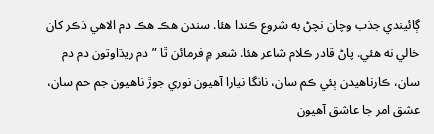ڳائيندي جذب وچان نچڻ به شروع ڪندا هئا. سندن هڪ هڪ دم الاهي ذڪر کان خالي نه هئي. پاڻ قادر ڪلام شاعر هئا. شعر ۾ فرمائن ٿا ”دم ريڌاوتون دم دم سان، ڪارناهيدن ٻئي ڪم سان، نانگا نيارا آهيون نوري جوڙ ناهيون جم حم سان، عشق امر جا عاشق آهيون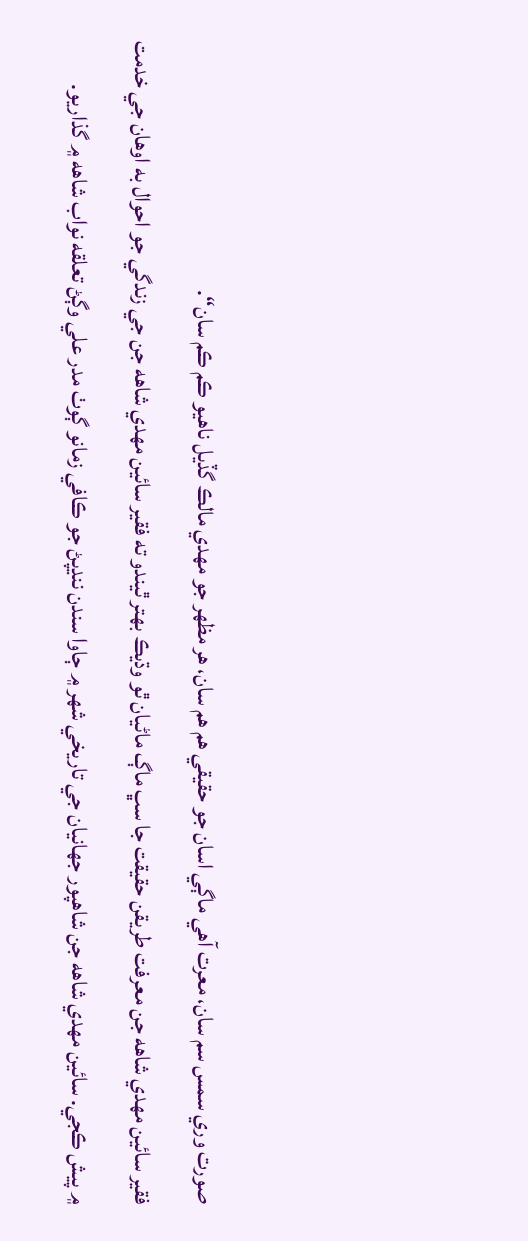صورت وري سمس سم سان، معرت آهي ماڳي اسان جو حقيقي هم هم سان، هر مظهر جو مهدي مالڪ گڏيل ناهيو ڪم ڪم سان“.
فقير سائين مهدي شاهه جن معرفت طريقن حقيقت جا سڀ ماڳ ماڻيان ٿو وڌيڪ بهتر ٿيندو ته فقير سائين مهدي شاهه جن جي زندگي جو احوال به اوهان جي خدمت ۾ پيش ڪجي. سائين مهدي شاهه جن شاهپور جهانيان جي تاريخي شهر ۾ ڄاوا سندن ننڍپڻ جو ڪافي زمانو ڳوٺ مدر علي وڳڻ تعلقه نواب شاهه ۾ گذاريو.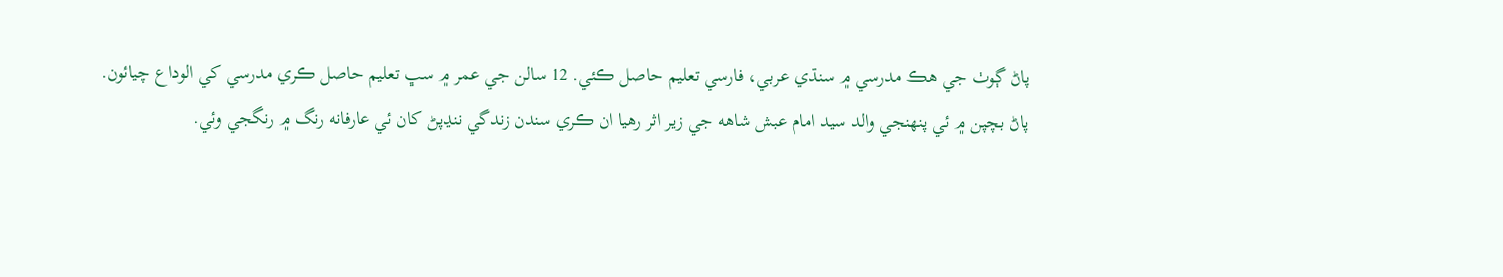پاڻ ڳوٺ جي هڪ مدرسي ۾ سنڌي عربي، فارسي تعليم حاصل ڪئي. 12 سالن جي عمر ۾ سڀ تعليم حاصل ڪري مدرسي کي الوداع چيائون.
پاڻ بچپن ۾ ئي پنهنجي والد سيد امام عبش شاهه جي زير اثر رهيا ان ڪري سندن زندگي ننڍپڻ کان ئي عارفانه رنگ ۾ رنگجي وئي.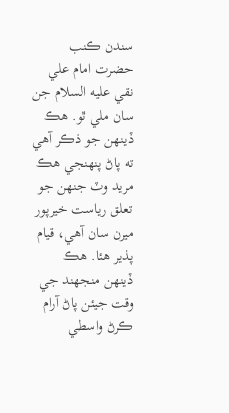سندن ڪنب حضرت امام علي نقي عليه السلام جن سان ملي ٿو. هڪ ڏينهن جو ذڪر آهي ته پاڻ پنهنجي هڪ مريد وٽ جنهن جو تعلق رياست خيرپور ميرن سان آهي، قيام پذير هئا. هڪ ڏينهن منجهند جي وقت جيئن پاڻ آرام ڪرڻ واسطي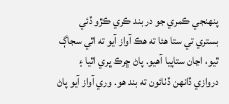پنهنجي ڪمري جو در بند ڪري ڪڙو ڏئي بستري تي ستا هئا ته هڪ آواز آيو ته اٿي سجاڳ ٿيو، اڃان ستاپيا آهيو. پاڻ ڇرڪ ڀري اٿيا ۽ دروازي ڏانهن ڏٺائون ته بند هو. وري آواز آيو پاڻ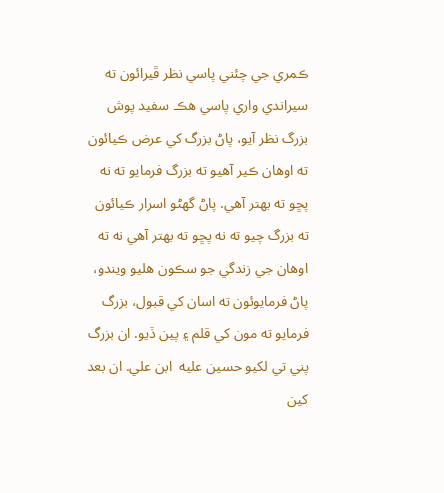ڪمري جي چئني پاسي نظر ڦيرائون ته سيراندي واري پاسي هڪ سفيد پوش بزرگ نظر آيو، پاڻ بزرگ کي عرض ڪيائون ته اوهان ڪير آهيو ته بزرگ فرمايو ته نه پڇو ته بهتر آهي. پاڻ گهڻو اسرار ڪيائون ته بزرگ چيو ته نه پڇو ته بهتر آهي نه ته اوهان جي زندگي جو سڪون هليو ويندو،  پاڻ فرمايوئون ته اسان کي قبول، بزرگ فرمايو ته مون کي قلم ۽ پين ڏيو. ان بزرگ پني تي لکيو حسين عليه  ابن علي. ان بعد کين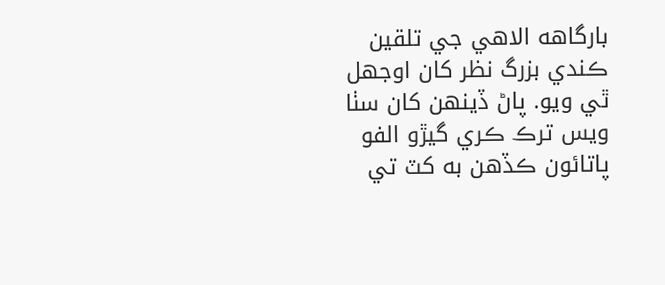بارگاهه الاهي جي تلقين ڪندي بزرگ نظر کان اوجهل ٿي ويو. پاڻ ڏينهن کان سٺا ويس ترڪ ڪري گيڙو الفو پاتائون ڪڏهن به کٽ تي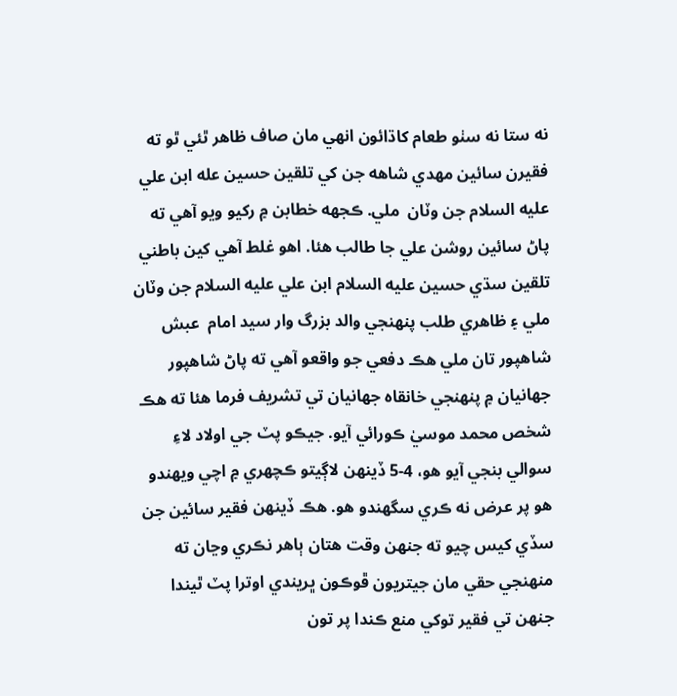نه ستا نه سٺو طعام کاڌائون انهي مان صاف ظاهر ٿئي ٿو ته فقيرن سائين مهدي شاهه جن کي تلقين حسين عله ابن علي عليه السلام جن وٽان  ملي. ڪجهه خطابن ۾ رکيو ويو آهي ته پاڻ سائين روشن علي جا طالب هئا. اهو غلط آهي کين باطني تلقين سڌي حسين عليه السلام ابن علي عليه السلام جن وٽان ملي ۽ ظاهري طلب پنهنجي والد بزرگ وار سيد امام  عبش شاهپور تان ملي هڪ دفعي جو واقعو آهي ته پاڻ شاهپور  جهانيان ۾ پنهنجي خانقاه جهانيان تي تشريف فرما هئا ته هڪ شخص محمد موسيٰ ڪورائي آيو. جيڪو پٽ جي اولاد لاءِ سوالي بنجي آيو هو، 4-5 ڏينهن لاڳيتو ڪچهري ۾ اچي ويهندو هو پر عرض نه ڪري سگهندو هو. هڪ ڏينهن فقير سائين جن سڏي کيس چيو ته جنهن وقت هتان ٻاهر نڪري وڃان ته منهنجي حقي مان جيتريون ڦوڪون ڀريندي اوترا پٽ ٿيندا  جنهن تي فقير توکي منع ڪندا پر تون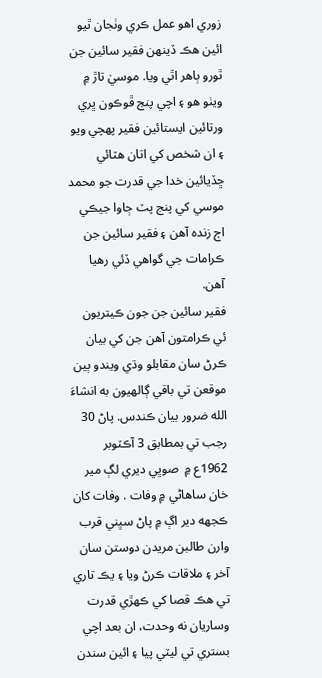زوري اهو عمل ڪري وٺجان ٿيو ائين هڪ ڏينهن فقير سائين جن ٿورو ٻاهر اٿي ويا. موسيٰ تاڙ ۾ ويٺو هو ۽ اچي پنج ڦوڪون ڀري ورتائين ايستائين فقير پهچي ويو ۽ ان شخص کي اتان هٽائي ڇڏيائين خدا جي قدرت جو محمد موسي کي پنج پٽ ڄاوا جيڪي اڄ زنده آهن ۽ فقير سائين جن ڪرامات جي گواهي ڏئي رهيا آهن.
فقير سائين جن جون ڪيتريون ئي ڪرامتون آهن جن کي بيان ڪرڻ سان مقابلو وڌي ويندو ٻين موقعن تي باقي ڳالهيون به انشاءَ الله ضرور بيان ڪندس. پاڻ 30 رجب تي بمطابق 3 آڪٽوبر 1962ع ۾  صوڀي ديري لڳ مير خان ساهاڻي ۾ وفات . وفات کان ڪجهه دير اڳ ۾ پاڻ سڀني قرب وارن طالبن مريدن دوستن سان آخر ۽ ملاقات ڪرڻ ويا ۽ يڪ تاري تي هڪ قصا کي ڪهڙي قدرت وساريان نه وحدت، ان بعد اچي  بستري تي ليٽي پيا ۽ ائين سندن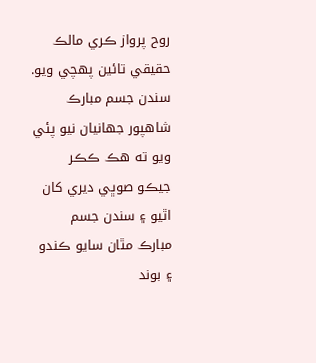روح پرواز ڪري مالڪ حقيقي تائين پهچي ويو. سندن جسم مبارڪ شاهپور جهانيان نيو پئي  ويو ته هڪ ڪڪر جيڪو صوڀي ديري کان اٿيو ۽ سندن جسم مبارڪ مٿان سايو ڪندو ۽ بوند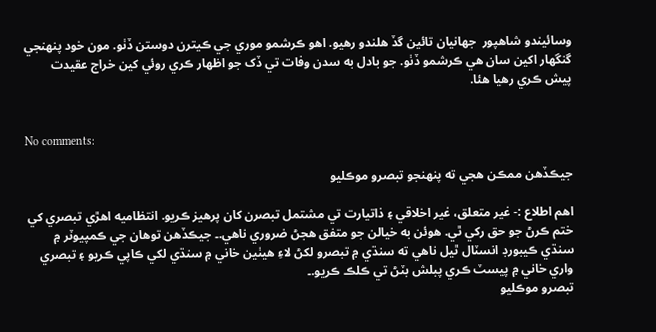وسائيندو شاهپور  جهانيان تائين گڏ هلندو رهيو. اهو ڪرشمو موري جي ڪيترن دوستن ڏٺو. مون خود پنهنجي گنگهار اکين سان هي ڪرشمو ڏٺو. جو بادل به سدن وفات تي ڏک جو اظهار ڪري روئي کين خراج عقيدت پيش ڪري رهيا هئا.


No comments:

جيڪڏهن ممڪن هجي ته پنهنجو تبصرو موڪليو

اهم اطلاع :- غير متعلق، غير اخلاقي ۽ ذاتيارت تي مشتمل تبصرن کان پرهيز ڪريو. انتظاميه اهڙي تبصري کي ختم ڪرڻ جو حق رکي ٿي. هوئن به خيالن جو متفق هجڻ ضروري ناهي.۔ جيڪڏهن توهان جي ڪمپيوٽر ۾ سنڌي ڪيبورڊ انسٽال ٿيل ناهي ته سنڌي ۾ تبصرو لکڻ لاءِ هيٺين خاني ۾ سنڌي لکي ڪاپي ڪريو ۽ تبصري واري خاني ۾ پيسٽ ڪري پبلش بٽڻ تي ڪلڪ ڪريو.۔
تبصرو موڪليو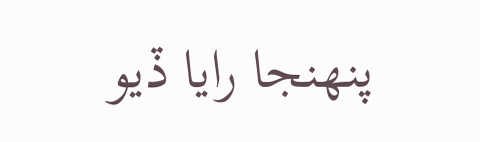پنهنجا رايا ڏيو